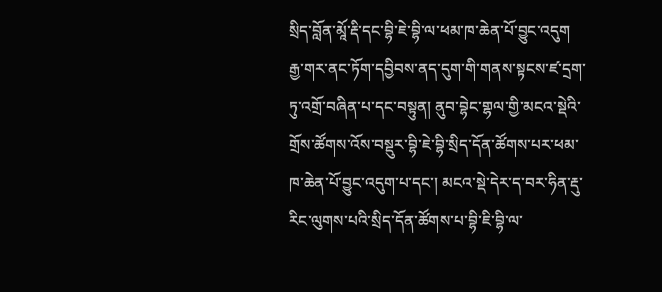སྲིད་བློན་མཱོ་རྡི་དང་བྷི་ཇེ་བྷི་ལ་ཕམ་ཁ་ཆེན་པོ་བྱུང་འདུག
རྒྱ་གར་ནང་ཏོག་དབྱིབས་ནད་དུག་གི་གནས་སྟངས་ཛ་དྲག་ཏུ་འགྲོ་བཞིན་པ་དང་བསྟུན། ནུབ་བྷེང་གྷལ་གྱི་མངའ་སྡེའི་གྲོས་ཚོགས་འོས་བསྡུར་བྷི་ཇེ་བྷི་སྲིད་དོན་ཚོགས་པར་ཕམ་ཁ་ཆེན་པོ་བྱུང་འདུག་པ་དང་། མངའ་སྡེ་དེར་ད་བར་ཧིན་རྡུ་རིང་ལུགས་པའི་སྲིད་དོན་ཚོགས་པ་བྷི་ཇི་བྷི་ལ་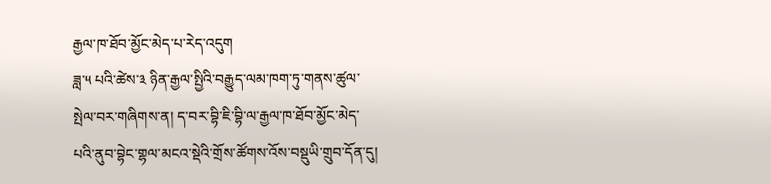རྒྱལ་ཁ་ཐོབ་མྱོང་མེད་པ་རེད་འདུག
ཟླ་༥ པའི་ཚེས་༣ ཉིན་རྒྱལ་སྤྱིའི་བརྒྱུད་ལམ་ཁག་ཏུ་གནས་ཚུལ་སྤེལ་བར་གཞིགས་ན། ད་བར་བྷི་ཇི་བྷི་ལ་རྒྱལ་ཁ་ཐོབ་མྱོང་མེད་པའི་ནུབ་བྷེང་གྷལ་མངའ་སྡེའི་གྲོས་ཚོགས་འོས་བསྡུཡི་གྲུབ་དོན་དུ།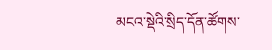མངའ་སྡེའི་སྲིད་དོན་ཚོགས་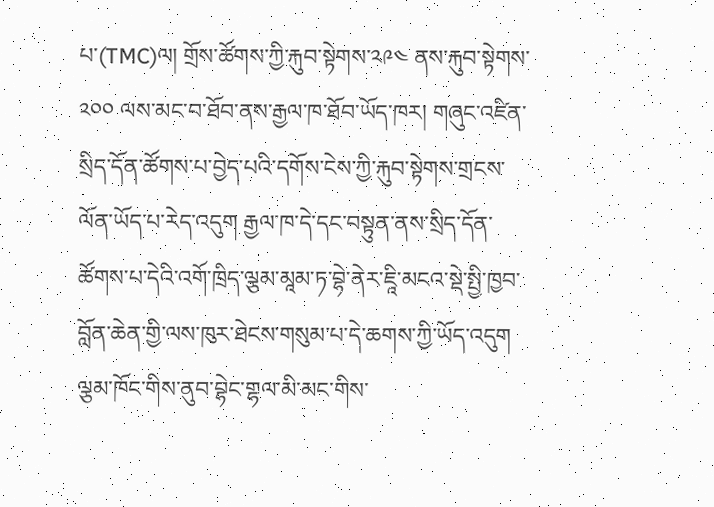པ་(TMC)ལ། གྲོས་ཚོགས་ཀྱི་རྐུབ་སྟེགས་༢༩༤ ནས་རྐུབ་སྟེགས་༢༠༠ ལས་མང་བ་ཐོབ་ནས་རྒྱལ་ཁ་ཐོབ་ཡོད་ཁར། གཞུང་འཛིན་སྲིད་དོན་ཚོགས་པ་བྱེད་པའི་དགོས་ངེས་ཀྱི་རྐུབ་སྟེགས་གྲངས་ལོན་ཡོད་པ་རེད་འདུག རྒྱལ་ཁ་དེ་དང་བསྟུན་ནས་སྲིད་དོན་ཚོགས་པ་དེའི་འགོ་ཁྲིད་ལྕམ་མཱམ་ཏ་བྷེ་ནེར་ཇཱི་མངའ་སྡེ་སྤྱི་ཁྱབ་བློན་ཆེན་གྱི་ལས་ཁུར་ཐེངས་གསུམ་པ་དེ་ཆགས་ཀྱི་ཡོད་འདུག ལྕམ་ཁོང་གིས་ནུབ་བྷེང་གྷལ་མི་མང་གིས་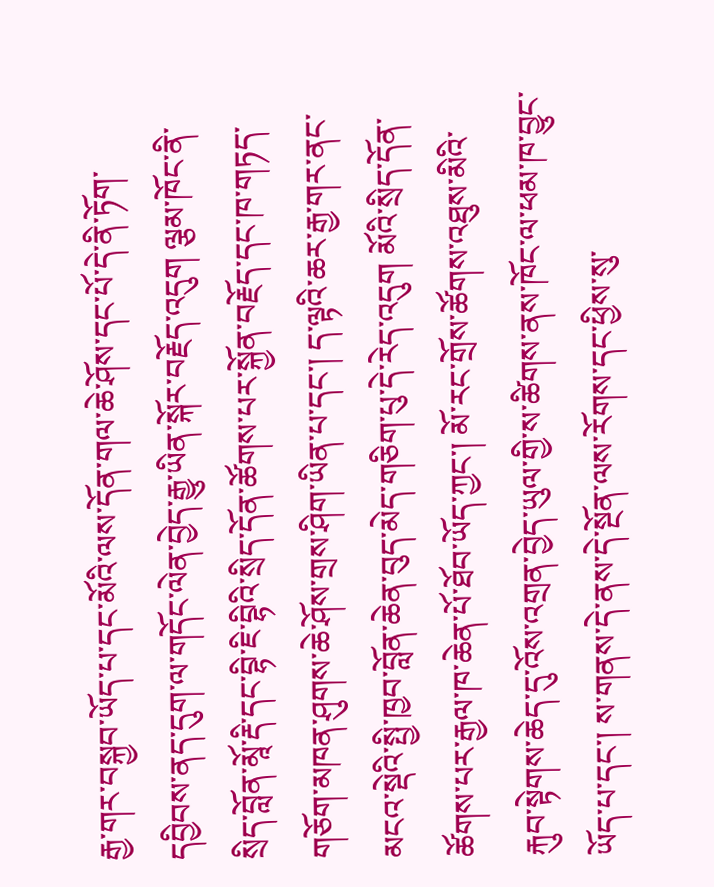རྒྱ་གར་བསྐྱབ་ཡོད་པ་དང་མོའི་ལས་དོན་གལ་ཆེ་ཤོས་དང་པོ་དེ་ནི་ཏོག་དབྱིབས་ནད་དུག་ལ་གདོང་ལེན་བྱེད་རྒྱུ་ཡིན་སྐོར་བརྗོད་འདུག ལྕམ་ཁོང་ནི་སྲིད་བློན་མཱོ་རྡི་དང་བྷི་ཇི་བྷིའི་སྲིད་དོན་ཚོགས་པར་སྐྱོན་བརྗོད་དང་ཁ་གཏད་གཅོག་མཁན་ཤུགས་ཆེ་ཤོས་གྲས་ཤིག་ཡིན་པ་དང་། ད་ལྟའི་ཆར་རྒྱ་གར་ནང་མངའ་སྡེའི་སྤྱི་ཁྱབ་བློན་ཆེན་བུད་མེད་གཅིག་པུ་དེ་རེད་འདུག མོའི་སྲིད་དོན་ཚོགས་པར་རྒྱལ་ཁ་ཆེན་པོ་ཐོབ་ཡོད་ཀྱང་། མོ་རང་གྲོས་ཚོགས་འཐུས་མིའི་རྐུབ་སྟེགས་ཆེད་དུ་འོས་འགྲན་བྱེད་ཡུལ་གྱི་ས་ཚིགས་ནས་ཁོང་ལ་ཕམ་ཁ་བྱུང་ཡོད་པ་དང་། ས་གནས་དེ་ནས་དེ་སྔོན་ལས་རོགས་དང་ཕྱིས་སུ་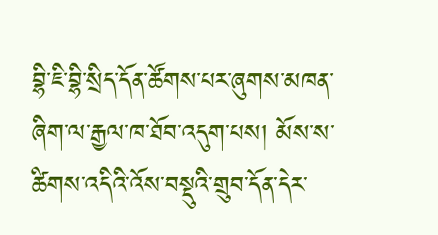བྷི་ཇི་བྷི་སྲིད་དོན་ཚོགས་པར་ཞུགས་མཁན་ཞིག་ལ་རྒྱལ་ཁ་ཐོབ་འདུག་པས། མོས་ས་ཚིགས་འདིའི་འོས་བསྡུའི་གྲུབ་དོན་དེར་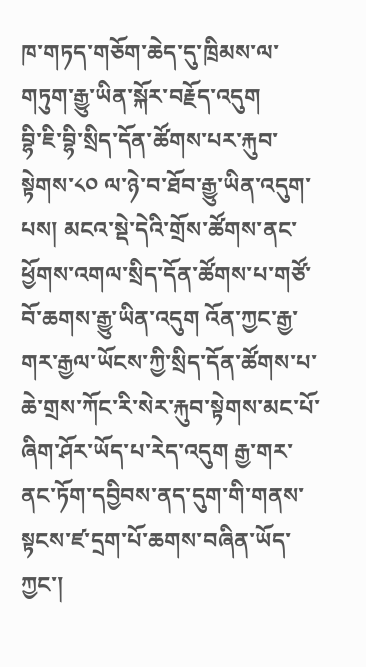ཁ་གཏད་གཅོག་ཆེད་དུ་ཁྲིམས་ལ་གཏུག་རྒྱུ་ཡིན་སྐོར་བརྗོད་འདུག
བྷི་ཇི་བྷི་སྲིད་དོན་ཚོགས་པར་རྐུབ་སྟེགས་༨༠ ལ་ཉེ་བ་ཐོབ་རྒྱུ་ཡིན་འདུག་པས། མངའ་སྡེ་དེའི་གྲོས་ཚོགས་ནང་ཕྱོགས་འགལ་སྲིད་དོན་ཚོགས་པ་གཙོ་བོ་ཆགས་རྒྱུ་ཡིན་འདུག འོན་ཀྱང་རྒྱ་གར་རྒྱལ་ཡོངས་ཀྱི་སྲིད་དོན་ཚོགས་པ་ཆེ་གྲས་ཀོང་རི་སེར་རྐུབ་སྟེགས་མང་པོ་ཞིག་ཤོར་ཡོད་པ་རེད་འདུག རྒྱ་གར་ནང་ཏོག་དབྱིབས་ནད་དུག་གི་གནས་སྟངས་ཛ་དྲག་པོ་ཆགས་བཞིན་ཡོད་ཀྱང་།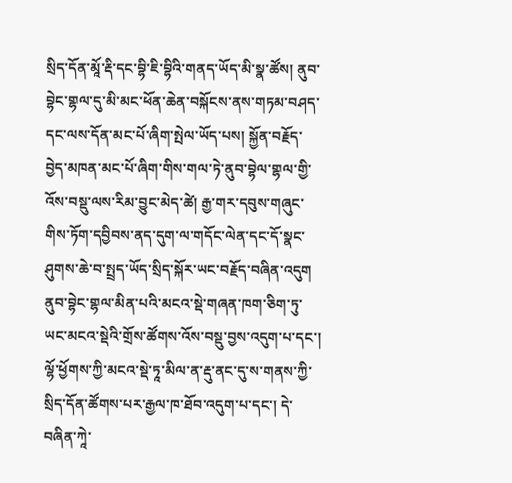སྲིད་དོན་མཱོ་རྡི་དང་བྷི་ཇི་བྷིའི་གནད་ཡོད་མི་སྣ་ཚོས། ནུབ་བྷེང་གྷལ་དུ་མི་མང་ཕོན་ཆེན་བསྐོངས་ནས་གཏམ་བཤད་དང་ལས་དོན་མང་པོ་ཞིག་སྤེལ་ཡོད་པས། སྐྱོན་བརྗོད་བྱེད་མཁན་མང་པོ་ཞིག་གིས་གལ་ཏེ་ནུབ་བྷེལ་གྷལ་གྱི་འོས་བསྡུ་ལས་རིམ་བྱུང་མེད་ཚེ། རྒྱ་གར་དབུས་གཞུང་གིས་ཏོག་དབྱིབས་ནད་དུག་ལ་གདོང་ལེན་དང་དོ་སྣང་ཤུགས་ཆེ་བ་སྤྲད་ཡོད་སྲིད་སྐོར་ཡང་བརྗོད་བཞིན་འདུག
ནུབ་བྷེང་གྷལ་མིན་པའི་མངའ་སྡེ་གཞན་ཁག་ཅིག་ཏུ་ཡང་མངའ་སྡེའི་གྲོས་ཚོགས་འོས་བསྡུ་བྱས་འདུག་པ་དང་། ལྷོ་ཕྱོགས་ཀྱི་མངའ་སྡེ་ཏཱ་མིལ་ན་རྡུ་ནང་དུ་ས་གནས་ཀྱི་སྲིད་དོན་ཚོགས་པར་རྒྱལ་ཁ་ཐོབ་འདུག་པ་དང་། དེ་བཞིན་ཀཱེ་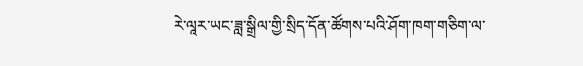རེ་ལཱར་ཡང་ཟླ་སྒྲིལ་གྱི་སྲིད་དོན་ཚོགས་པའི་ཤོག་ཁག་གཅིག་ལ་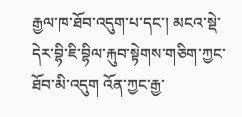རྒྱལ་ཁ་ཐོབ་འདུག་པ་དང་། མངའ་སྡེ་དེར་བྷི་ཇི་བྷིལ་རྐུབ་སྟེགས་གཅིག་ཀྱང་ཐོབ་མི་འདུག འོན་ཀྱང་རྒྱ་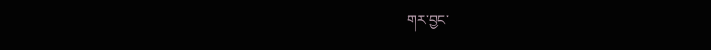གར་བྱང་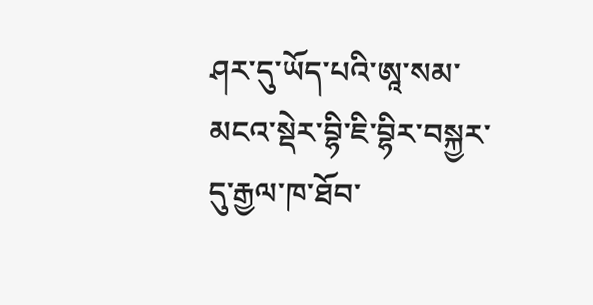ཤར་དུ་ཡོད་པའི་ཨཱ་སམ་མངའ་སྡེར་བྷི་ཇི་བྷིར་བསྐྱར་དུ་རྒྱལ་ཁ་ཐོབ་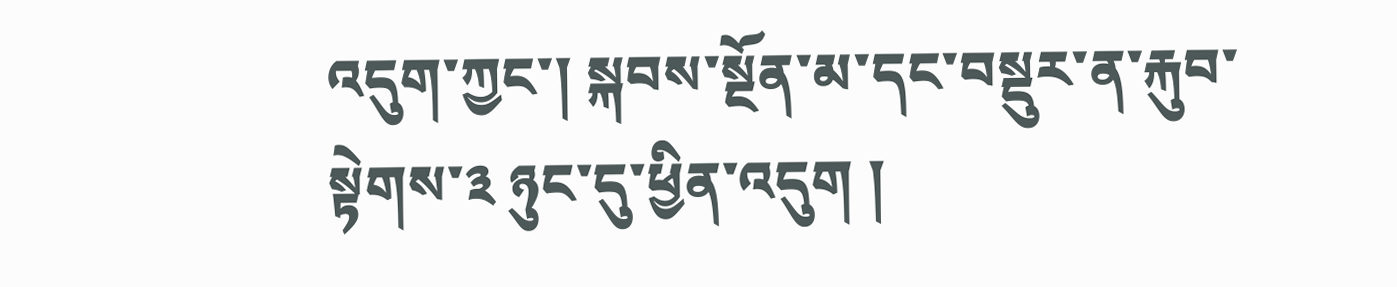འདུག་ཀྱང་། སྐབས་སྔོན་མ་དང་བསྡུར་ན་རྐུབ་སྟེགས་༣ ཉུང་དུ་ཕྱིན་འདུག །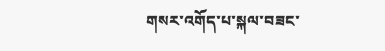གསར་འགོད་པ་སྐལ་བཟང་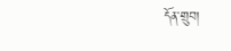དོན་གྲུབ།